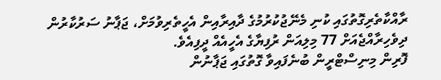ރާއްކާތެރިގޮތުގައި ކުނި މެނޭޖުކުރުމުގެ ދާއިރާއިން އެހީތެރިވުމަށް، ޖަޕާނު ސަރުކާރުން ދިވެހިރާއްޖެއަށް 77 މިލިއަން ރުފިޔާގެ އެހީއެއް ދީފިއެވެ.
ފޮރިން މިނިސްޓްރީން ބުނެފައިވާ ގޮތުގައި ޖަޕާނުން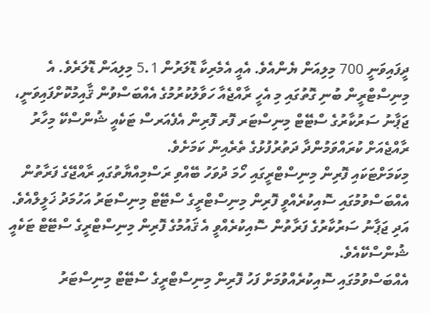ދީފައިވަނީ 700 މިލިއަން ޔެންއެވެ. އެއީ އެމެރިކާ ޑޮލަރުން 5.1 މިލިއަން ޑޮލަރެވެ. އެ މިނިސްޓްރީން ބުނި ގޮތުގައި މި އެހީ ރާއްޖެއާ ހަވާލުކުރުމުގެ އެއްބަސްވުން ޤާއިމުކޮށްފައިވަނީ، ޖަޕާނު ސަރުކާރުގެ ސްޓޭޓް މިނިސްޓަރ ފޮރ ފޮރިން އެފެއަރސް ޓަކެއީ ޝުންސްކޭ މިހާރު ރާއްޖެއަށް ކުރައްވަމުންދާ ދަތުރުފުޅުގެ ތެރެއިން ކަމަށެވެ.
މިކަމަށްޓަކައި ފޮރިން މިނިސްޓްރީގައި ހޯމަ ދުވަހު ބޭއްވި ރަސްމިއްޔާތުގައި ރާއްޖޭގެ ފަރާތުން އެއްބަސްވުމުގައި ސޮއިކުރެއްވީ ފޮރިން މިނިސްޓްރީގެ ސްޓޭޓް މިނިސްޓަރު އަހުމަދު ޚަލީލްއެވެ. އަދި ޖަޕާނު ސަރުކާރުގެ ފަރާތުން ސޮއިކުރެއްވީ އެ ޤައުމުގެ ފޮރިން މިނިސްޓްރީގެ ސްޓޭޓް ޓަކެއީ ޝުންސްކޭއެވެ.
އެއްބަސްވުމުގައި ސޮއިކުރެއްވުމަށް ފަހު ފޮރިން މިނިސްޓްރީގެ ސްޓޭޓް މިނިސްޓަރު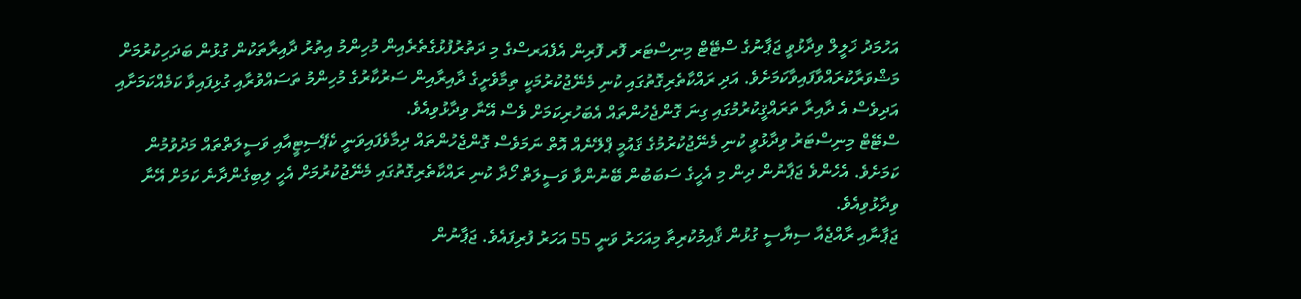އަހުމަދު ޚަލީލް ވިދާޅުވީ ޖަޕާނުގެ ސްޓޭޓް މިނިސްޓަރ ފޮރ ފޮރިން އެފެއަރސްގެ މި ދަތުރުފުޅުގެތެރެއިން މުހިންމު އިތުރު ދާއިރާތަކުން ގުޅުން ބަދަހިކުރުމަށް މަޝްވަރާކުރައްވާފައިވާކަމަށެވެ. އަދި ރައްކާތެރިގޮތުގައި ކުނި މެނޭޖުކުރުމަކީ ތިމާވެށީގެ ދާއިރާއިން ސަރުކާރުގެ މުހިންމު ތަސައްވުރާއި ގުޅިފައިވާ ކަމެއްކަމަށާއި އަދިވެސް އެ ދާއިރާ ތަރައްޤީކުރުމުގައި ގިނަ ގޮންޖެހުންތައް އެބަހުރިކަމަށް ވެސް އޭނާ ވިދާޅުވިއެވެ.
ސްޓޭޓް މިނިސްޓަރު ވިދާޅުވީ ކުނި މެނޭޖުކުރުމުގެ ޤައުމީ ޕްލޭނެއް އޮތް ނަމަވެސް ގޮންޖެހުންތައް ދިމާވެފައިވަނީ ކެޕޭސިޓީއާއި ވަސީލަތްތައް މަދުވުމުން ކަމަށެވެ. އެހެންވެ ޖަޕާނުން ދިން މި އެހީގެ ސަބަބުން ބޭނުންވާ ވަސީލަތް ހޯދާ ކުނި ރައްކާތެރިގޮތުގައި މެނޭޖުކުރުމަށް އެހީ ލިބިގެންދާނެ ކަމަށް އޭނާ ވިދާޅުވިއެވެ.
ޖަޕާނާއި ރާއްޖެއާ ސިޔާސީ ގުޅުން ޤާއިމުކުރިތާ މިއަހަރު ވަނީ 55 އަހަރު ފުރިފައެވެ. ޖަޕާނުން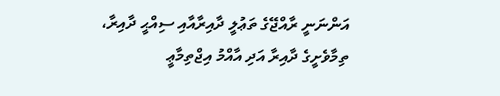އަންނަނީ ރާއްޖޭގެ ތަޢުލީ ދާއިރާއާއި ސިއްޙީ ދާއިރާ، ތިމާވެށީގެ ދާއިރާ އަދި އާއްމު އިޖްތިމާޢީ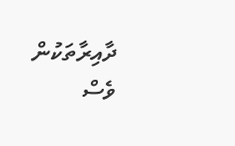ދާއިރާތަކުން ވެސް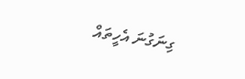ގިނަގުނަ އެހީތައް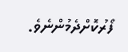ފޯރުކޮށްދެމުންނެވެ.